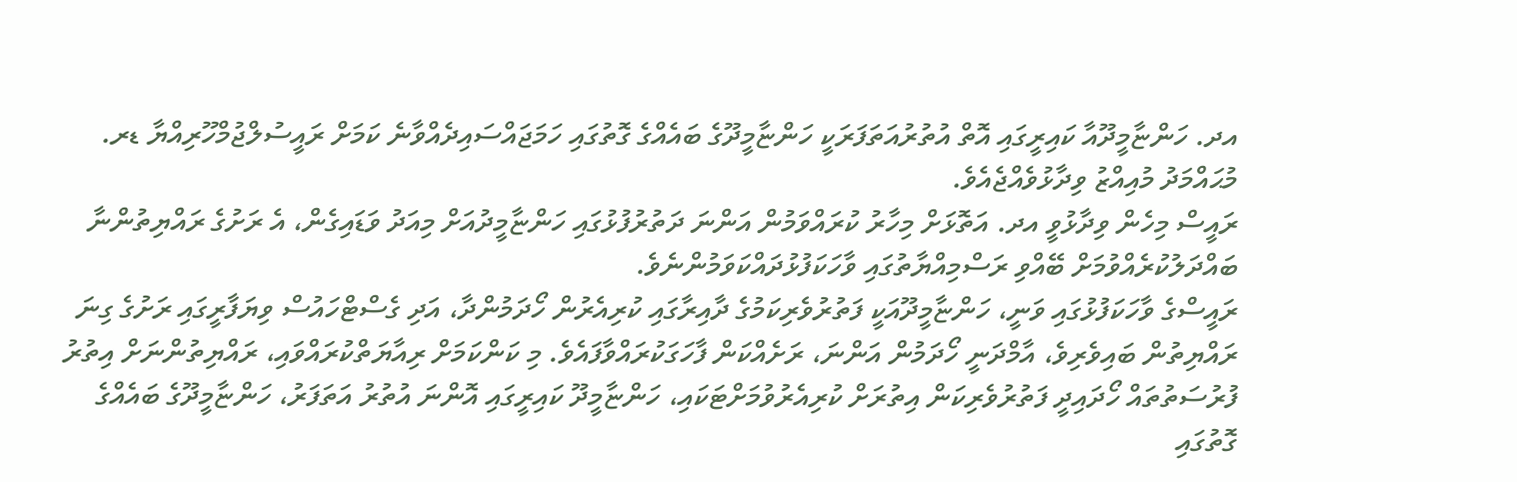އދ. ހަންޏާމީދޫއާ ކައިރީގައި އޮތް އުތުރުއަތަފަރަކީ ހަންޏާމީދޫގެ ބައެއްގެ ގޮތުގައި ހަމަޖައްސައިދެއްވާނެ ކަމަށް ރައީސުލްޖުމްހޫރިއްޔާ ޑރ. މުޙައްމަދު މުއިއްޒު ވިދާޅުވެއްޖެއެވެ.
ރައީސް މިހެން ވިދާޅުވީ އދ. އަތޮޅަށް މިހާރު ކުރައްވަމުން އަންނަ ދަތުރުފުޅުގައި ހަންޏާމީދުއަށް މިއަދު ވަޑައިގެން، އެ ރަށުގެ ރައްޔިތުންނާ ބައްދަލުކުރެއްވުމަށް ބޭއްވި ރަސްމިއްޔާތުގައި ވާހަކަފުޅުދައްކަވަމުންނެވެ.
ރައީސްގެ ވާހަކަފުޅުގައި ވަނީ، ހަންޏާމީދޫއަކީ ފަތުރުވެރިކަމުގެ ދާއިރާގައި ކުރިއެރުން ހޯދަމުންދާ، އަދި ގެސްޓްހައުސް ވިޔަފާރީގައި ރަށުގެ ގިނަ ރައްޔިތުން ބައިވެރިވެ، އާމްދަނީ ހޯދަމުން އަންނަ، ރަށެއްކަން ފާހަގަކުރައްވާފައެވެ. މި ކަންކަމަށް ރިއާޔަތްކުރައްވައި، ރައްޔިތުންނަށް އިތުރު ފުރުސަތުތައް ހޯދައިދީ ފަތުރުވެރިކަން އިތުރަށް ކުރިއެރުވުމަށްޓަކައި، ހަންޏާމީދޫ ކައިރީގައި އޮންނަ އުތުރު އަތަފަރު، ހަންޏާމީދޫގެ ބައެއްގެ ގޮތުގައި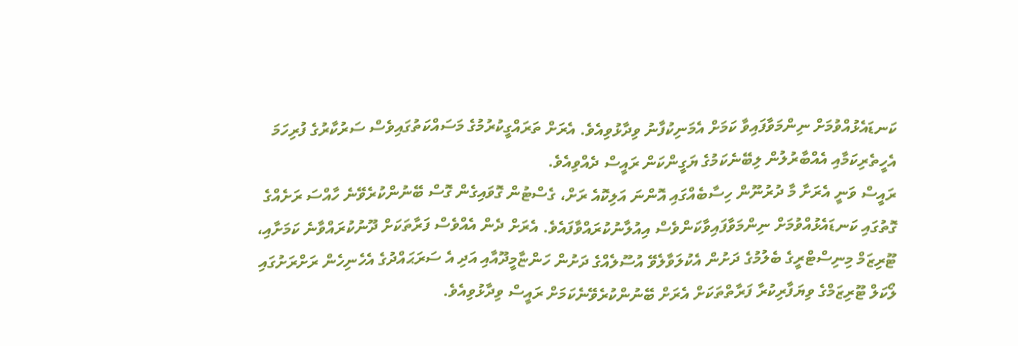ކަނޑައެޅުއްވުމަށް ނިންމަވާފައިވާ ކަމަށް އެމަނިކުފާނު ވިދާޅުވިއެވެ. އެރަށް ތަރައްގީކުރުމުގެ މަސައްކަތުގައިވެސް ސަރުކާރުގެ ފުރިހަމަ އެހީތެރިކަމާއި އެއްބާރުލުން ލިބޭނެކަމުގެ ޔަގީންކަން ރައީސް ދެއްވިއެވެ.
ރައީސް ވަނީ އެރަށާ މާ ދުރުނޫން ހިސާބެއްގައި އޮންނަ އަލިކޮއެ ރަށް، ގެސްޓުން ގޮވައިގެން ގޮސް ބޭނުންކުރެވޭނެ ހާއްސަ ރަށެއްގެ ގޮތުގައި ކަނޑައެޅުއްވުމަށް ނިންމަވާފައިވާކަންވެސް އިއުލާނުކުރައްވާފައެވެ. އެރަށް ދެން އެއްވެސް ފަރާތަކަށް ދޫނުކުރައްވާނެ ކަމަށާއި، ޓޫރިޒަމް މިނިސްޓްރީގެ ބެލުމުގެ ދަށުން އެކުލަވާލެވޭ އުސޫލެއްގެ ދަށުން ހަންޏާމީދޫއާއި އަދި އެ ސަރަޙައްދުގެ އެހެނިހެން ރަށްރަށުގައި ލޯކަލް ޓޫރިޒަމްގެ ވިޔަފާރިކުރާ ފަރާތްތަކަށް އެރަށް ބޭނުންކުރެވޭނެކަމަށް ރައީސް ވިދާޅުވިއެވެ.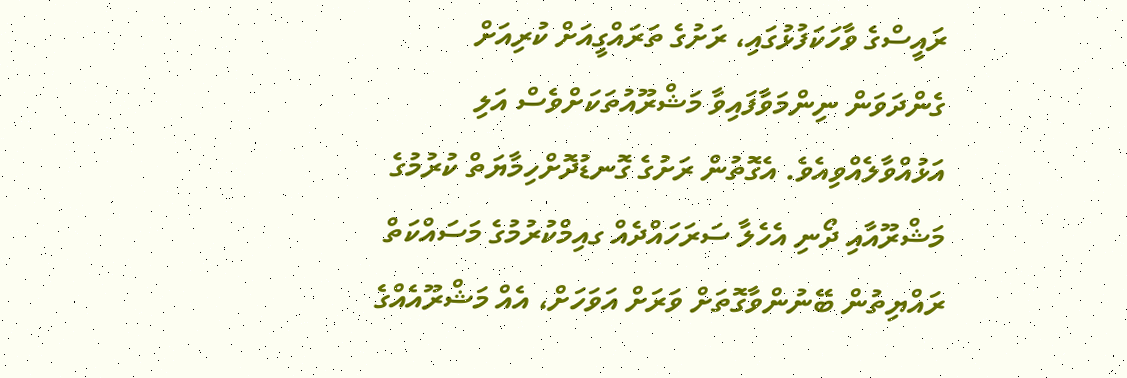ރައީސްގެ ވާހަކަފުޅުގައި، ރަށުގެ ތަރައްގީއަށް ކުރިއަށް ގެންދަވަން ނިންމަވާފައިވާ މަޝްރޫއުތަކަށްވެސް އަލި އަޅުއްވާލެއްވިއެވެ. އެގޮތުން ރަށުގެ ގޮނޑުދޮށްހިމާޔަތް ކުރުމުގެ މަޝްރޫއާއި ދޯނި އެހެލާ ސަރަހައްދެއް ގއިމްކުރުމުގެ މަސައްކަތް ރައްޔިތުން ބޭނުންވާގޮތަށް ވަރަށް އަވަހަށް، އެއް މަޝްރޫއެއްގެ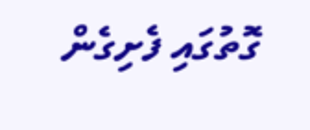ގޮތުގައި ފެށިގެން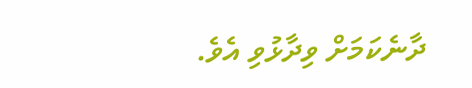ދާނެކަމަށް ވިދާޅުވި އެވެ.